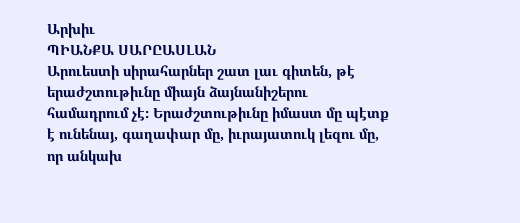Արխիւ
ՊԻԱՆՔԱ ՍԱՐԸԱՍԼԱՆ
Արուեստի սիրահարներ շատ լաւ գիտեն, թէ երաժշտութիւնը միայն ձայնանիշերու համադրում չէ։ Երաժշտութիւնը իմաստ մը պէտք է ունենայ, գաղափար մը, իւրայատուկ լեզու մը, որ անկախ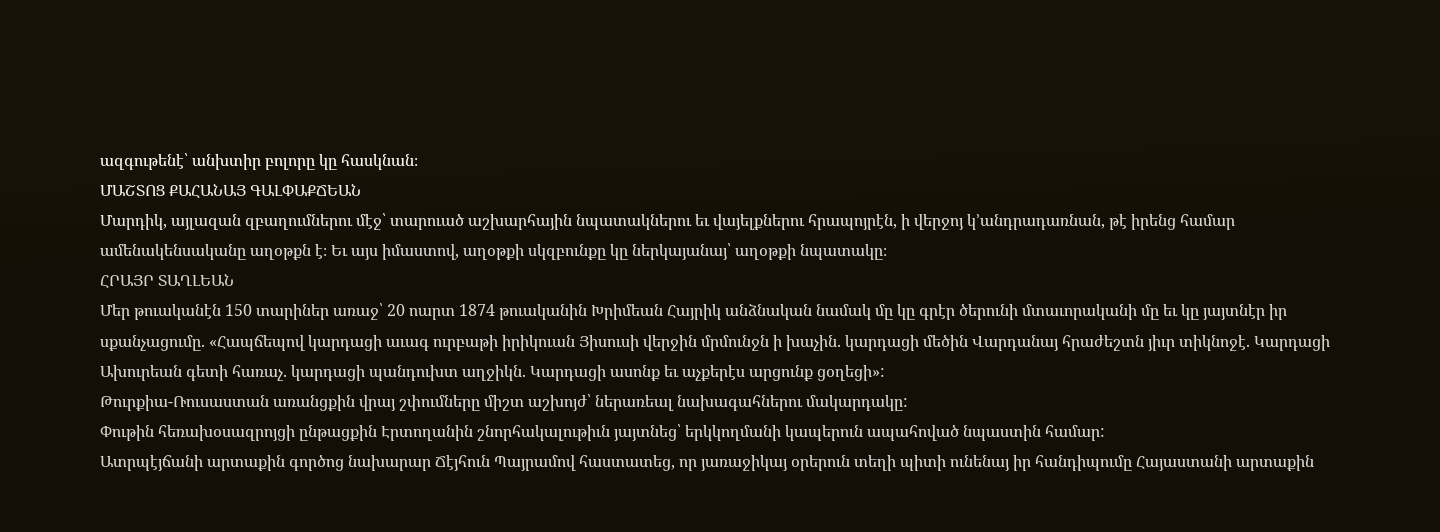ազգութենէ՝ անխտիր բոլորը կը հասկնան։
ՄԱՇՏՈՑ ՔԱՀԱՆԱՅ ԳԱԼՓԱՔՃԵԱՆ
Մարդիկ, այլազան զբաղումներու մէջ՝ տարուած աշխարհային նպատակներու եւ վայելքներու հրապոյրէն, ի վերջոյ կ՚անդրադառնան, թէ իրենց համար ամենակենսականը աղօթքն է։ Եւ այս իմաստով, աղօթքի սկզբունքը կը ներկայանայ՝ աղօթքի նպատակը։
ՀՐԱՅՐ ՏԱՂԼԵԱՆ
Մեր թուականէն 150 տարիներ առաջ՝ 20 ոարտ 1874 թուականին Խրիմեան Հայրիկ անձնական նամակ մը կը գրէր ծերունի մտաւորականի մը եւ կը յայտնէր իր սքանչացումը. «Հապճեպով կարդացի աւագ ուրբաթի իրիկուան Յիսուսի վերջին մրմունջն ի խաչին. կարդացի մեծին Վարդանայ հրաժեշտն յիւր տիկնոջէ. Կարդացի Ախուրեան գետի հառաչ. կարդացի պանդուխտ աղջիկն. Կարդացի ասոնք եւ աչքերէս արցունք ցօղեցի»:
Թուրքիա-Ռուսաստան առանցքին վրայ շփումները միշտ աշխոյժ՝ ներառեալ նախագահներու մակարդակը:
Փութին հեռախօսազրոյցի ընթացքին Էրտողանին շնորհակալութիւն յայտնեց՝ երկկողմանի կապերուն ապահոված նպաստին համար:
Ատրպէյճանի արտաքին գործոց նախարար Ճէյհուն Պայրամով հաստատեց, որ յառաջիկայ օրերուն տեղի պիտի ունենայ իր հանդիպումը Հայաստանի արտաքին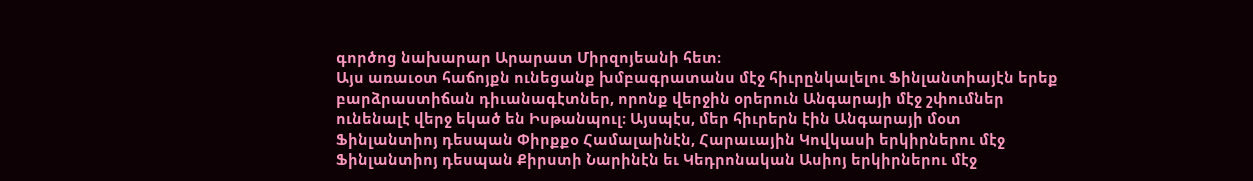գործոց նախարար Արարատ Միրզոյեանի հետ։
Այս առաւօտ հաճոյքն ունեցանք խմբագրատանս մէջ հիւրընկալելու Ֆինլանտիայէն երեք բարձրաստիճան դիւանագէտներ, որոնք վերջին օրերուն Անգարայի մէջ շփումներ ունենալէ վերջ եկած են Իսթանպուլ։ Այսպէս, մեր հիւրերն էին Անգարայի մօտ Ֆինլանտիոյ դեսպան Փիրքքօ Համալաինէն, Հարաւային Կովկասի երկիրներու մէջ Ֆինլանտիոյ դեսպան Քիրստի Նարինէն եւ Կեդրոնական Ասիոյ երկիրներու մէջ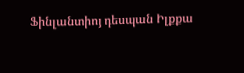Ֆինլանտիոյ դեսպան Իլքքա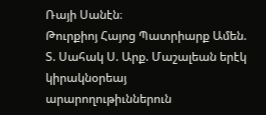Ռայի Սանէն։
Թուրքիոյ Հայոց Պատրիարք Ամեն. Տ. Սահակ Ս. Արք. Մաշալեան երէկ կիրակնօրեայ արարողութիւններուն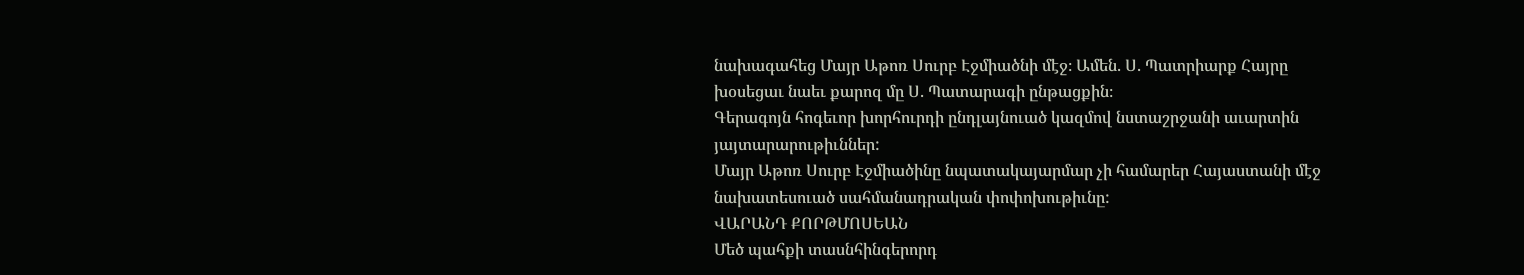նախագահեց Մայր Աթոռ Սուրբ Էջմիածնի մէջ։ Ամեն. Ս. Պատրիարք Հայրը խօսեցաւ նաեւ քարոզ մը Ս. Պատարագի ընթացքին։
Գերագոյն հոգեւոր խորհուրդի ընդլայնուած կազմով նստաշրջանի աւարտին յայտարարութիւններ:
Մայր Աթոռ Սուրբ Էջմիածինը նպատակայարմար չի համարեր Հայաստանի մէջ նախատեսուած սահմանադրական փոփոխութիւնը:
ՎԱՐԱՆԴ ՔՈՐԹՄՈՍԵԱՆ
Մեծ պահքի տասնհինգերորդ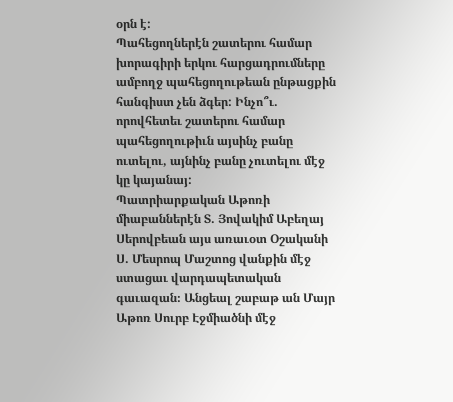օրն է:
Պահեցողներէն շատերու համար խորագիրի երկու հարցադրումները ամբողջ պահեցողութեան ընթացքին հանգիստ չեն ձգեր: Ինչո՞ւ. որովհետեւ շատերու համար պահեցողութիւն այսինչ բանը ուտելու, այնինչ բանը չուտելու մէջ կը կայանայ:
Պատրիարքական Աթոռի միաբաններէն Տ. Յովակիմ Աբեղայ Սերովբեան այս առաւօտ Օշականի Ս. Մեսրոպ Մաշտոց վանքին մէջ ստացաւ վարդապետական գաւազան։ Անցեալ շաբաթ ան Մայր Աթոռ Սուրբ Էջմիածնի մէջ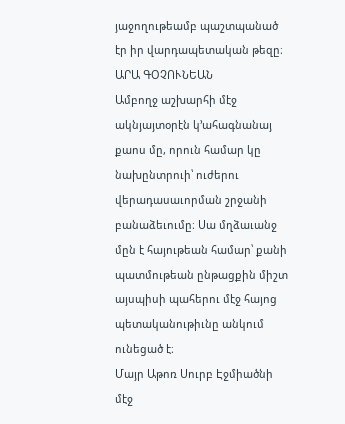յաջողութեամբ պաշտպանած էր իր վարդապետական թեզը։
ԱՐԱ ԳՕՉՈՒՆԵԱՆ
Ամբողջ աշխարհի մէջ ակնյայտօրէն կ՚ահագնանայ քաոս մը, որուն համար կը նախընտրուի՝ ուժերու վերադասաւորման շրջանի բանաձեւումը։ Սա մղձաւանջ մըն է հայութեան համար՝ քանի պատմութեան ընթացքին միշտ այսպիսի պահերու մէջ հայոց պետականութիւնը անկում ունեցած է։
Մայր Աթոռ Սուրբ Էջմիածնի մէջ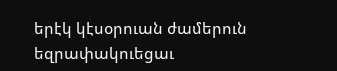երէկ կէսօրուան ժամերուն եզրափակուեցաւ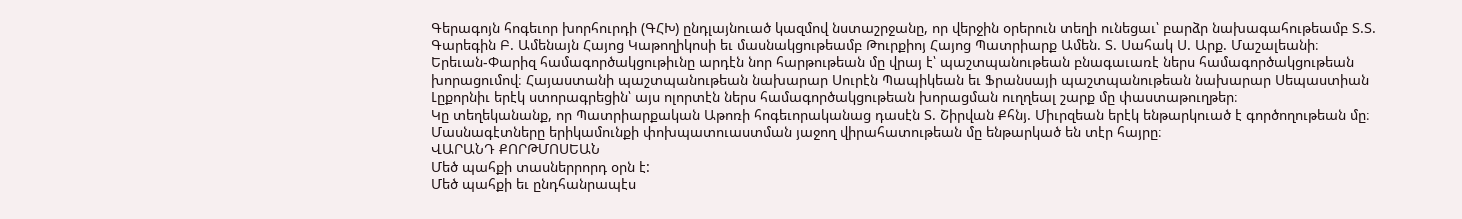Գերագոյն հոգեւոր խորհուրդի (ԳՀԽ) ընդլայնուած կազմով նստաշրջանը, որ վերջին օրերուն տեղի ունեցաւ՝ բարձր նախագահութեամբ Տ.Տ. Գարեգին Բ. Ամենայն Հայոց Կաթողիկոսի եւ մասնակցութեամբ Թուրքիոյ Հայոց Պատրիարք Ամեն. Տ. Սահակ Ս. Արք. Մաշալեանի։
Երեւան-Փարիզ համագործակցութիւնը արդէն նոր հարթութեան մը վրայ է՝ պաշտպանութեան բնագաւառէ ներս համագործակցութեան խորացումով։ Հայաստանի պաշտպանութեան նախարար Սուրէն Պապիկեան եւ Ֆրանսայի պաշտպանութեան նախարար Սեպաստիան Լըքորնիւ երէկ ստորագրեցին՝ այս ոլորտէն ներս համագործակցութեան խորացման ուղղեալ շարք մը փաստաթուղթեր։
Կը տեղեկանանք, որ Պատրիարքական Աթոռի հոգեւորականաց դասէն Տ. Շիրվան Քհնյ. Միւրզեան երէկ ենթարկուած է գործողութեան մը։ Մասնագէտները երիկամունքի փոխպատուաստման յաջող վիրահատութեան մը ենթարկած են տէր հայրը։
ՎԱՐԱՆԴ ՔՈՐԹՄՈՍԵԱՆ
Մեծ պահքի տասներրորդ օրն է:
Մեծ պահքի եւ ընդհանրապէս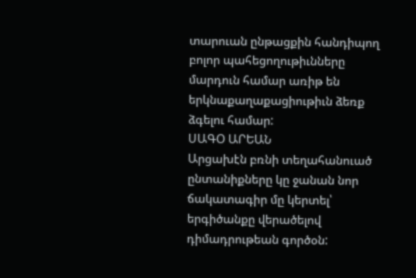տարուան ընթացքին հանդիպող բոլոր պահեցողութիւնները մարդուն համար առիթ են երկնաքաղաքացիութիւն ձեռք ձգելու համար:
ՍԱԳՕ ԱՐԵԱՆ
Արցախէն բռնի տեղահանուած ընտանիքները կը ջանան նոր ճակատագիր մը կերտել՝ երգիծանքը վերածելով դիմադրութեան գործօն: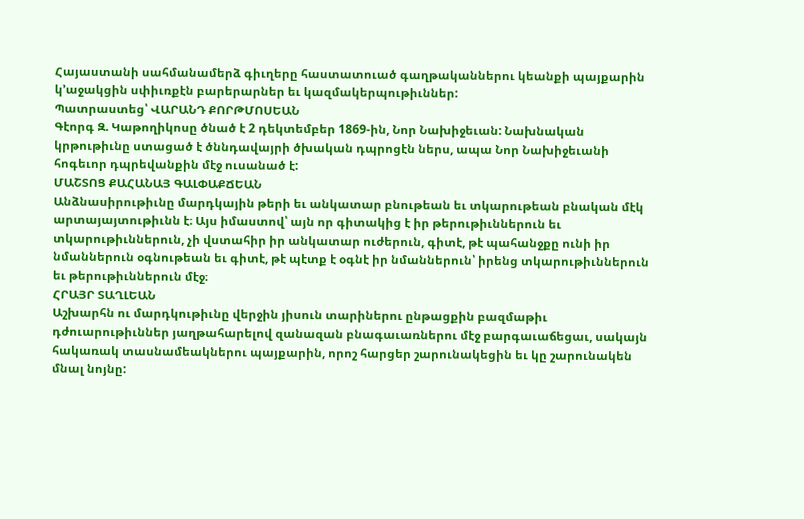Հայաստանի սահմանամերձ գիւղերը հաստատուած գաղթականներու կեանքի պայքարին կ՚աջակցին սփիւռքէն բարերարներ եւ կազմակերպութիւններ:
Պատրաստեց՝ ՎԱՐԱՆԴ ՔՈՐԹՄՈՍԵԱՆ
Գէորգ Զ. Կաթողիկոսը ծնած է 2 դեկտեմբեր 1869-ին, Նոր Նախիջեւան: Նախնական կրթութիւնը ստացած է ծննդավայրի ծխական դպրոցէն ներս, ապա Նոր Նախիջեւանի հոգեւոր դպրեվանքին մէջ ուսանած է:
ՄԱՇՏՈՑ ՔԱՀԱՆԱՅ ԳԱԼՓԱՔՃԵԱՆ
Անձնասիրութիւնը մարդկային թերի եւ անկատար բնութեան եւ տկարութեան բնական մէկ արտայայտութիւնն է։ Այս իմաստով՝ այն որ գիտակից է իր թերութիւններուն եւ տկարութիւններուն, չի վստահիր իր անկատար ուժերուն, գիտէ, թէ պահանջքը ունի իր նմաններուն օգնութեան եւ գիտէ, թէ պէտք է օգնէ իր նմաններուն՝ իրենց տկարութիւններուն եւ թերութիւններուն մէջ։
ՀՐԱՅՐ ՏԱՂԼԵԱՆ
Աշխարհն ու մարդկութիւնը վերջին յիսուն տարիներու ընթացքին բազմաթիւ դժուարութիւններ յաղթահարելով զանազան բնագաւառներու մէջ բարգաւաճեցաւ, սակայն հակառակ տասնամեակներու պայքարին, որոշ հարցեր շարունակեցին եւ կը շարունակեն մնալ նոյնը: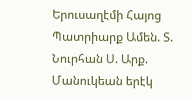Երուսաղէմի Հայոց Պատրիարք Ամեն. Տ. Նուրհան Ս. Արք. Մանուկեան երէկ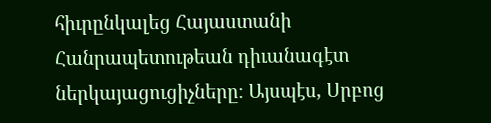հիւրընկալեց Հայաստանի Հանրապետութեան դիւանագէտ ներկայացուցիչները։ Այսպէս, Սրբոց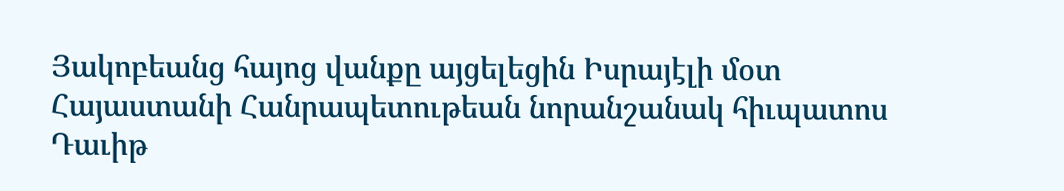Յակոբեանց հայոց վանքը այցելեցին Իսրայէլի մօտ Հայաստանի Հանրապետութեան նորանշանակ հիւպատոս Դաւիթ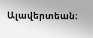Ալավերտեան։